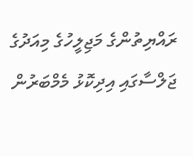ރައްޔިތުންގެ މަޖިލީހުގެ މިއަދުގެ ޖަލްސާގައި އިދިކޮޅު މެމްބަރުން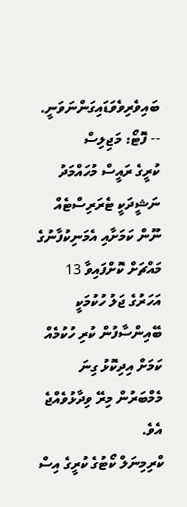ބައިވެރިވެވަޑައިގަންނަވަނީ. -- ފޮޓޯ: މަޖިލިސް
ކުރީގެ ރައީސް މުހައްމަދު ނަޝީދަކީ ޓެރަރިސްޓެއް ނޫން ކަމަށާއި އެމަނިކުފާނުގެ މައްޗަށް ކޮށްފައިވާ 13 އަހަރުގެ ޖަލު ހުކުމަކީ ބޭއިންސާފުން ކުރި ހުކުމެއް ކަމަށް އިދިކޮޅު ގިނަ މެމްބަރުން މިރޭ ވިދާޅުވެއްޖެ އެވެ.
ކްރިމިނަލް ކޯޓުގެ ކުރީގެ އިސް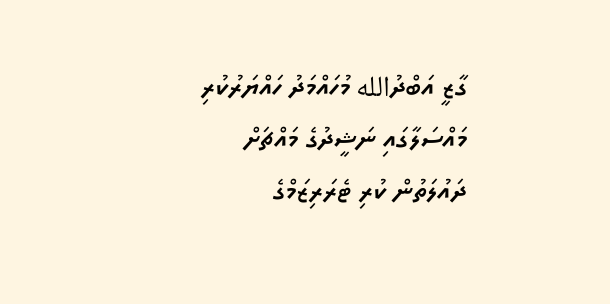ގާޒީ އަބްދުالله މުހައްމަދު ހައްޔަރުކުރި މައްސަލާގައި ނަޝީދުގެ މައްޗަށް ދައުލަތުން ކުރި ޓެރަރިޒަމްގެ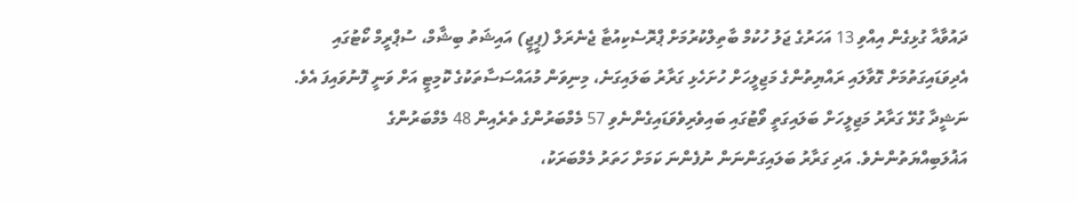ދައުވާއާ ގުޅިގެން އިއްވި 13 އަހަރުގެ ޖަލު ހުކުމް ބާތިލްކުރުމަށް ޕްރޮސެކިއުޓާ ޖެނެރަލް (ޕީޖީ) އައިޝަތު ބިޝާމް، ސުޕްރީމް ކޯޓުގައި އެދިވަޑައިގަތުމަށް ގޮވާލައި ރައްޔިތުންގެ މަޖިލީހަށް ހުށަހެޅި ގަރާރު ބަލައިގަނެ، މިނިވަން މުއައްސަސާތަކުގެ ކޮމިޓީ އަށް ވަނީ ފޮނުވައިފަ އެވެ.
ނަޝީދާ ގުޅޭ ގަރާރު މަޖިލީހަށް ބަލައިގަތީ ވޯޓުގައި ބައިވެރިވެވަޑައިގެންނެވި 57 މެމްބަރުންގެ ތެރެއިން 48 މެމްބަރުންގެ އަޣުލަބިއްޔަތުންނެވެ. އަދި ގަރާރު ބަލައިގަންނަން ނުފެންނަ ކަމަށް ހަތަރު މެމްބަރަކު،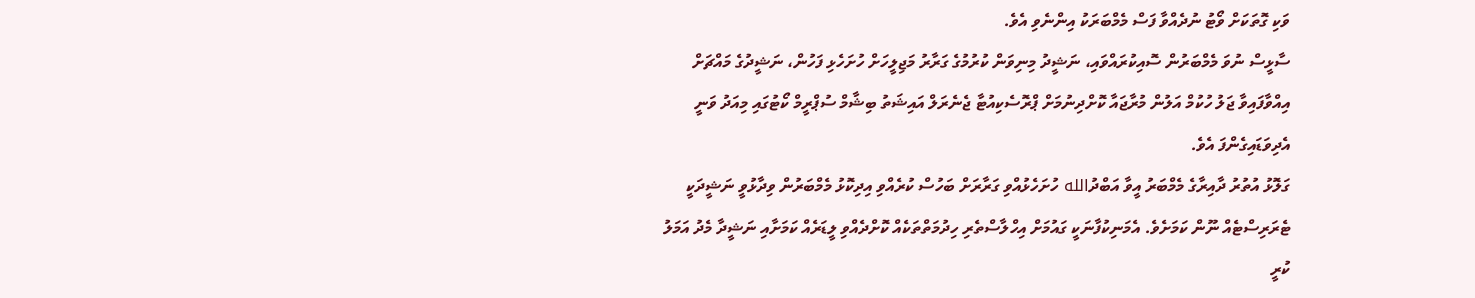ވަކި ގޮތަކަށް ވޯޓު ނުދެއްވާ ފަސް މެމްބަރަކު އިންނެވި އެވެ.
ސާޅީސް ނުވަ މެމްބަރުން ސޮއިކުރައްވައި، ނަޝީދު މިނިވަން ކުރުމުގެ ގަރާރު މަޖިލީހަށް ހުށަހެޅި ފަހުން، ނަޝީދުގެ މައްޗަށް އިއްވާފައިވާ ޖަލު ހުކުމް އަލުން މުރާޖައާ ކޮށްދިނުމަށް ޕްރޮސެކިއުޓާ ޖެނެރަލް އައިޝަތު ބިޝާމް ސުޕްރީމް ކޯޓުގައި މިއަދު ވަނީ އެދިވަޑައިގެންފަ އެވެ.
ގަލޮޅު އުތުރު ދާއިރާގެ މެމްބަރު އީވާ އަބްދުالله ހުށަހެޅުއްވި ގަރާރަށް ބަހުސް ކުރެއްވި އިދިކޮޅު މެމްބަރުން ވިދާޅުވީ ނަޝީދަކީ ޓެރަރިސްޓެއް ނޫން ކަމަށެވެ. އެމަނިކުފާނަކީ ގައުމަށް އިހްލާސްތެރި ހިދުމަތްތަކެއް ކޮށްދެއްވި ލީޑަރެއް ކަމަށާއި ނަޝީދާ މެދު އަމަލު ކުރީ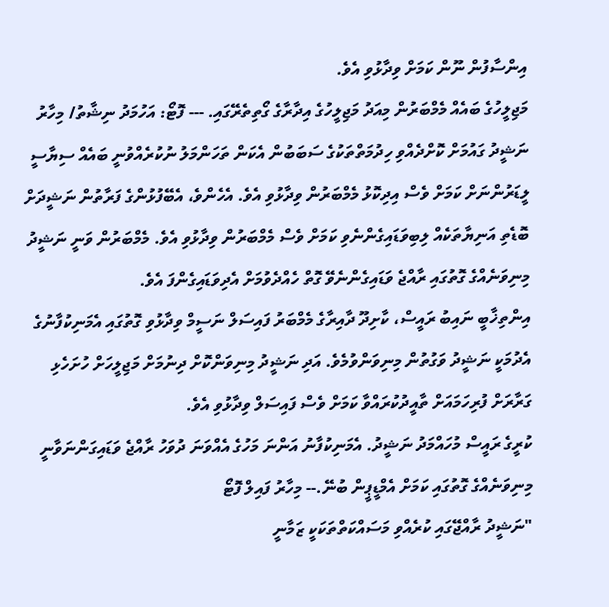އިންސާފުން ނޫން ކަމަށް ވިދާޅުވި އެވެ.
މަޖިލީހުގެ ބައެއް މެމްބަރުން މިއަދު މަޖިލީހުގެ އިދާރާގެ ގޯތިތެރޭގައި. --- ފޮޓޯ: އަހުމަދު ނިޝާތު/ މިހާރު
ނަޝީދު ގައުމަށް ކޮށްދެއްވި ހިދުމަތްތަކުގެ ސަބަބުން އެކަން ތަހަންމަލު ނުކުރެއްވުނީ ބައެއް ސިޔާސީ ލީޑަރުންނަށް ކަމަށް ވެސް އިދިކޮޅު މެމްބަރުން ވިދާޅުވި އެވެ. އެހެންވެ، އެބޭފުޅުންގެ ފަރާތުން ނަޝީދަށް ބޮޑެތި އަނިޔާތަކެއް ލިބިވަޑައިގެންނެވި ކަމަށް ވެސް މެމްބަރުން ވިދާޅުވި އެވެ. މެމްބަރުން ވަނީ ނަޝީދު މިނިވަނެއްގެ ގޮތުގައި ރާއްޖެ ވަޑައިގެންނެވޭ ގޮތް ހެއްދެވުމަށް އެދިވަޑައިގެންފަ އެވެ.
އިންތިޚާބީ ނައިބު ރައީސް، ކާށިދޫ ދާއިރާގެ މެމްބަރު ފައިސަލް ނަސީމް ވިދާޅުވި ގޮތުގައި އެމަނިކުފާނުގެ އެދުމަކީ ނަޝީދު ވަގުތުން މިނިވަންވުމެވެ. އަދި ނަޝީދު މިނިވަންކޮށް ދިނުމަށް މަޖިލީހަށް ހުށަހެޅި ގަރާރަށް ފުރިހަމައަށް ތާއީދުކުރައްވާ ކަމަށް ވެސް ފައިސަލް ވިދާޅުވި އެވެ.
ކުރީގެ ރައީސް މުހައްމަދު ނަޝީދު. އެމަނިކުފާނު އަންނަ މަހުގެ އެއްވަނަ ދުވަހު ރާއްޖެ ވަޑައިގަންނަވާނީ މިނިވަނެއްގެ ގޮތުގައި ކަމަށް އެމްޑީޕީން ބުނޭ.-- މިހާރު ފައިލް ފޮޓޯ
"ނަޝީދު ރާއްޖޭގައި ކުރެއްވި މަސައްކަތްތަކަކީ ޒަމާނީ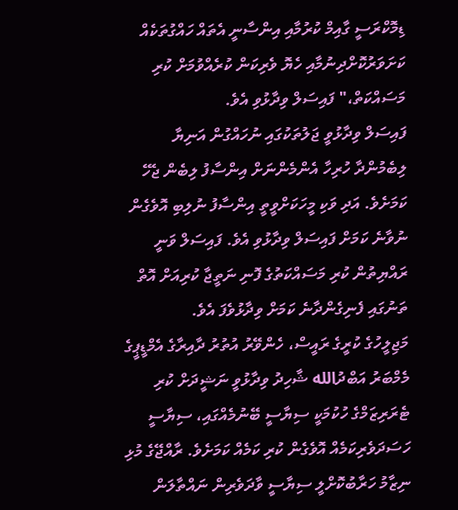ޑިމޮކްރަސީ ގާއިމް ކުރުމާއި އިންސާނީ އެތައް ހައްގުތަކެއް ކަށަވަރުކޮށްދިނުމާއި ހެޔޮ ވެރިކަން ކުރެއްވުމަށް ކުރި މަސައްކަތް،" ފައިސަލް ވިދާޅުވި އެވެ.
ފައިސަލް ވިދާޅުވީ ޖަލުތަކުގައި ނުހައްގުން އަނިޔާ ލިބެމުންދާ ހުރިހާ އެންމެންނަށް އިންސާފު ލިބެން ޖެހޭ ކަމަށެވެ. އަދި ވަކި މީހަކަށްވީތީ އިންސާފު ނުލިބި އޮވެގެން ނުވާނެ ކަމަށް ފައިސަލް ވިދާޅުވި އެވެ. ފައިސަލް ވަނީ ރައްޔިތުން ކުރި މަސައްކަތުގެ ފޮނި ނަތީޖާ ކުރިއަށް އޮތް ތަނުގައި ފެނިގެންދާނެ ކަމަށް ވިދާޅުވެފަ އެވެ.
މަޖިލީހުގެ ކުރީގެ ރައީސް، ހެންވޭރު އުތުރު ދާއިރާގެ އެމްޑީޕީގެ މެމްބަރު އަބްދުالله ޝާހިދު ވިދާޅުވީ ނަޝީދަށް ކުރި ޓެރަރިޒަމްގެ ހުކުމަކީ ސިޔާސީ ބޭނުމެއްގައި، ސިޔާސީ ހަސަދަވެރިކަމެއް އޮވެގެން ކުރި ކަމެއް ކަމަށެވެ. ރާއްޖޭގެ މުޅި ނިޒާމު ހަރާބުކޮށްލީ ސިޔާސީ ވާދަވެރިން ނައްތާލަން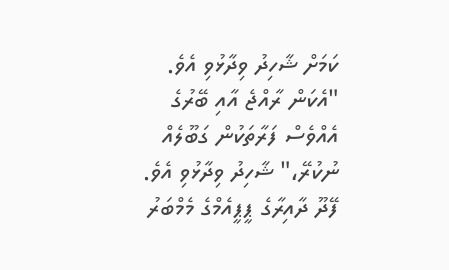ކަމަށް ޝާހިދު ވިދާޅުވި އެވެ.
"އެކަން ރާއްޖެ އާއި ބޭރުގެ އެއްވެސް ފަރާތަކުން ގަބޫލެއް ނުކުރޭ،" ޝާހިދު ވިދާޅުވި އެވެ.
ފޭދޫ ދާއިރާގެ ޕީޕީއެމްގެ މެމްބަރު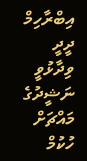އިބްރާހިމް ދީދީ ވިދާޅުވީ ނަޝީދުގެ މައްޗަށް ހުކުމް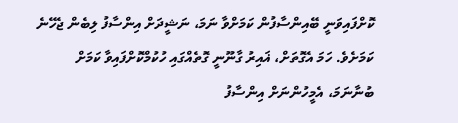ކޮށްފައިވަނީ ބޭއިންސާފުން ކަމަށްވާ ނަމަ، ނަޝީދަށް އިންސާފު ލިބެން ޖެހޭނެ ކަމަށެވެ. ހަމަ އެގޮތަށް، ޣައިރު ގާނޫނީ ގޮތެއްގައި ހުކުމްކޮށްފައިވާ ކަމަށް ބުނާނަމަ، އެމީހުންނަށް އިންސާފު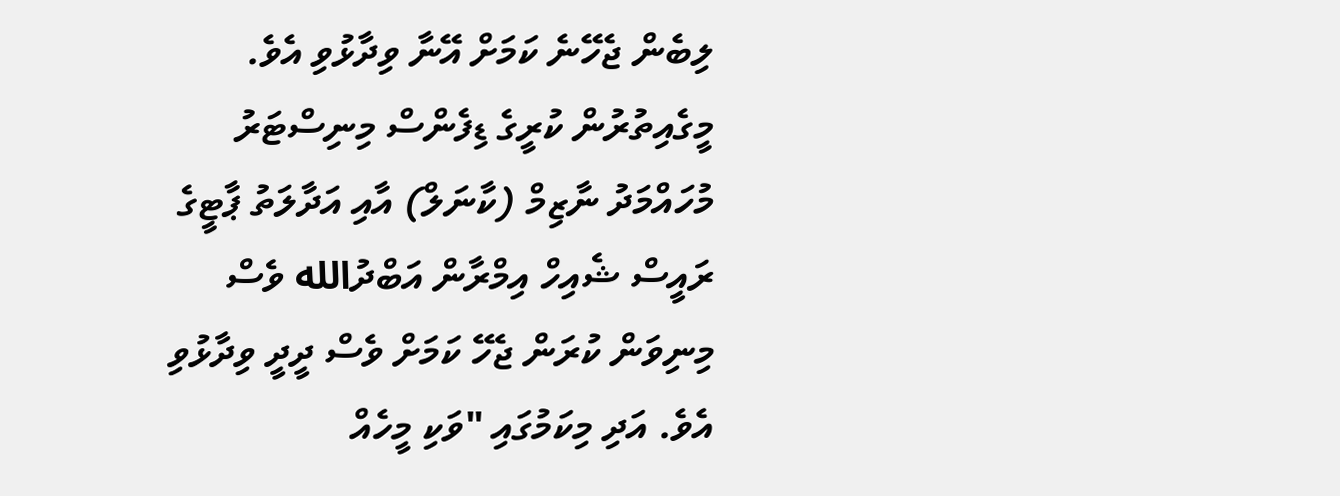ލިބެން ޖެހޭނެ ކަމަށް އޭނާ ވިދާޅުވި އެވެ.
މީގެއިތުރުން ކުރީގެ ޑިފެންސް މިނިސްޓަރު މުހައްމަދު ނާޒިމް (ކާނަލް) އާއި އަދާލަތު ޕާޓީގެ ރައީސް ޝެއިހް އިމްރާން އަބްދުالله ވެސް މިނިވަން ކުރަން ޖެހޭ ކަމަށް ވެސް ދީދީ ވިދާޅުވި އެވެ. އަދި މިކަމުގައި "ވަކި މީހެއް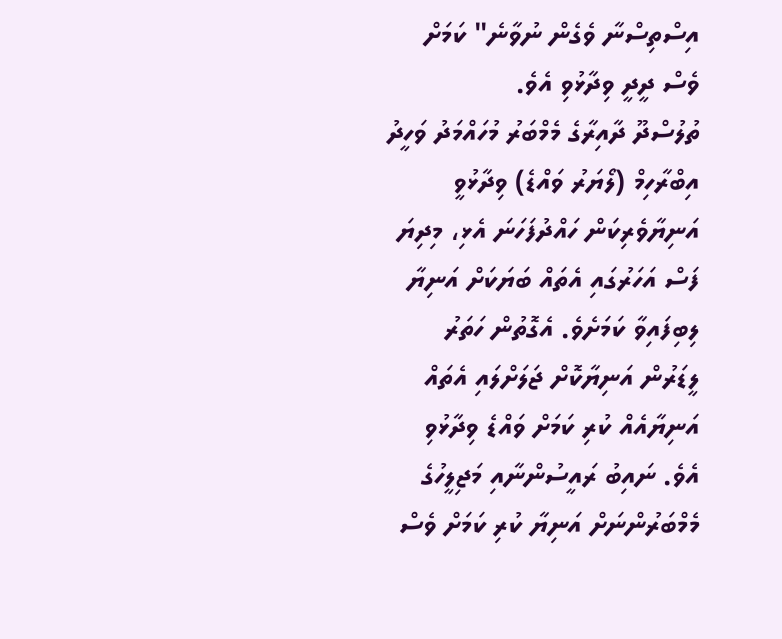އިސްތިސްނާ ވެގެން ނުވާނެ" ކަމަށް ވެސް ދީދީ ވިދާޅުވި އެވެ.
ތުލުސްދޫ ދާއިރާގެ މެމްބަރު މުހައްމަދު ވަހީދު އިބްރާހިމް (ލޯޔަރު ވައްޑެ) ވިދާޅުވީ އަނިޔާވެރިކަން ހައްދުފަހަނަ އެޅި، މިދިޔަ ފަސް އަހަރުގައި އެތައް ބަޔަކަށް އަނިޔާ ލިބިފައިވާ ކަމަށެވެ. އެގޮތުން ހަތަރު ލީޑަރުން އަނިޔާކޮށް ޖަލަށްލައި އެތައް އަނިޔާއެއް ކުރި ކަމަށް ވައްޑެ ވިދާޅުވި އެވެ. ނައިބު ރައީސުންނާއި މަޖިލީހުގެ މެމްބަރުންނަށް އަނިޔާ ކުރި ކަމަށް ވެސް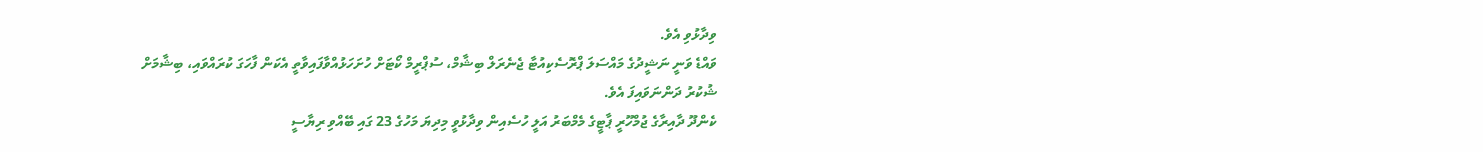ވިދާޅުވި އެވެ.
ވައްޑެ ވަނީ ނަޝީދުގެ މައްސަލަ ޕްރޮސެކިއުޓާ ޖެނެރަލް ބިޝާމް، ސުޕްރީމް ކޯޓަށް ހުށަހަޅުއްވާފައިވާތީ އެކަން ފާހަގަ ކުރައްވައި، ބިޝާމަށް ޝުކުރު ދަންނަވައިފަ އެވެ.
ކެންދޫ ދާއިރާގެ ޖުމްހޫރީ ޕާޓީގެ މެމްބަރު އަލީ ހުސެއިން ވިދާޅުވީ މިދިޔަ މަހުގެ 23 ގައި ބޭއްވި ރިޔާސީ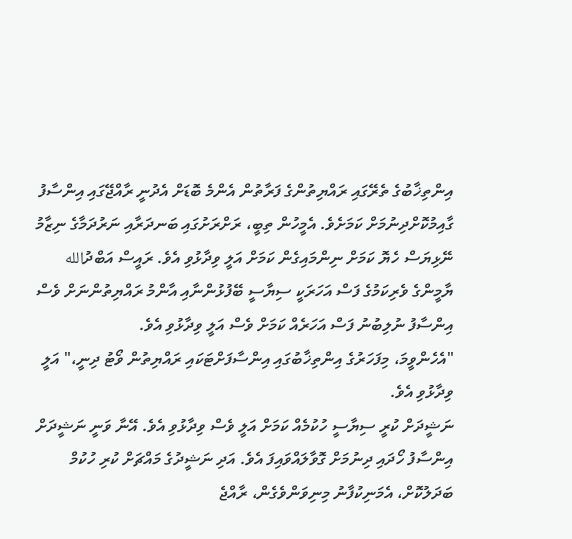އިންތިޚާބުގެ ތެރޭގައި ރައްޔިތުންގެ ފަރާތުން އެންމެ ބޮޑަށް އެދުނީ ރާއްޖޭގައި އިންސާފު ގާއިމުކޮށްދިނުމަށް ކަމަށެވެ. އެމީހުން ތިބީ، ރަށްރަށުގައި ބަނދަރާއި ނަރުދަމާގެ ނިޒާމު ނޭޅިޔަސް ހެޔޮ ކަމަށް ނިންމައިގެން ކަމަށް އަލީ ވިދާޅުވި އެވެ. ރައީސް އަބްދުالله ޔާމީންގެ ވެރިކަމުގެ ފަސް އަހަރަކީ ސިޔާސީ ބޭފުޅުންނާއި އާންމު ރައްޔިތުންނަށް ވެސް އިންސާފު ނުލިބުނު ފަސް އަހަރެއް ކަމަށް ވެސް އަލީ ވިދާޅުވި އެވެ.
"އެހެންވީމަ، މިފަހަރުގެ އިންތިޚާބުގައި އިންސާފަށްޓަކައި ރައްޔިތުން ވޯޓު ދިނީ،" އަލީ ވިދާޅުވި އެވެ.
ނަޝީދަށް ކުރީ ސިޔާސީ ހުކުމެއް ކަމަށް އަލީ ވެސް ވިދާޅުވި އެވެ. އޭނާ ވަނީ ނަޝީދަށް އިންސާފު ހޯދައި ދިނުމަށް ގޮވާލައްވައިފަ އެވެ. އަދި ނަޝީދުގެ މައްޗަށް ކުރި ހުކުމް ބަދަލުކޮށް، އެމަނިކުފާނު މިނިވަންވެގެން، ރާއްޖެ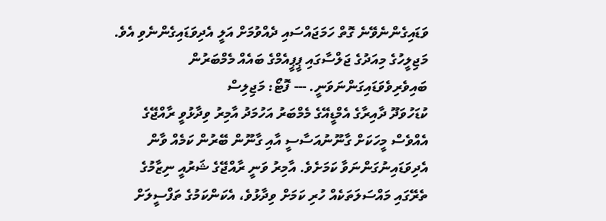ވަޑައިގެންނެވޭނެ ގޮތް ހަމަޖައްސައި ދެއްވުމަށް އަލީ އެދިވަޑައިގެންނެވި އެވެ.
މަޖިލީހުގެ މިއަދުގެ ޖަލްސާގައި ޕީޕީއެމްގެ ބައެއް މެމްބަރުން ބައިވެރިވެވަޑައިގަންނަވަނީ. --- ފޮޓޯ: މަޖިލިސް
ކުޑަހުވަދޫ ދާއިރާގެ އެމްޑީއޭގެ މެމްބަރު އަހުމަދު އާމިރު ވިދާޅުވީ ރާއްޖޭގެ އެއްވެސް މީހަކަށް ގާނޫނުއަސާސީ އާއި ގާނޫން ބޭރުން ކަމެއް ވާން އެދިވަޑައިނުގަންނަވާ ކަމަށެވެ. އާމިރު ވަނީ ރާއްޖޭގެ ޝަރުއީ ނިޒާމުގެ ތެރޭގައި މައްސަލަތަކެއް ހުރި ކަމަށް ވިދާޅުވެ، އެކަންކަމުގެ ތަފްސީލަށް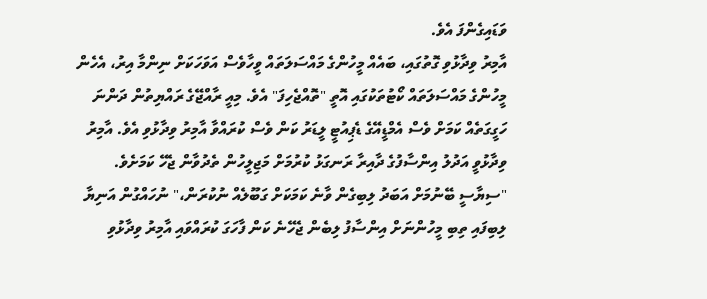ވަޑައިގެންފަ އެވެ.
އާމިރު ވިދާޅުވި ގޮތުގައި، ބައެއް މީހުންގެ މައްސަލަތައް ވީހާވެސް އަވަހަކަށް ނިންމާ އިރު، އެހެން މީހުންގެ މައްސަލަތައް ކޯޓުތަކުގައި އޮތީ "ތޮއްޖެހިފަ" އެވެ. މިއީ ރާއްޖޭގެ ރައްޔިތުން ދަންނަ ހަގީގަތެއް ކަމަށް ވެސް އެމްޑީއޭގެ ޑެޕިއުޓީ ލީޑަރު ކަން ވެސް ކުރައްވާ އާމިރު ވިދާޅުވި އެވެ. އާމިރު ވިދާޅުވީ އަދުލު އިންސާފުގެ ދާއިރާ ރަނގަޅު ކުރުމަށް މަޖިލީހުން ތެދުވާން ޖެހޭ ކަމަށެވެ.
"ސިޔާސީ ބޭނުމަށް އަބަދު ލިބިގެން ވާނެ ކަމަކަށް ގަބޫލެއް ނުކުރަން،" ނުހައްގުން އަނިޔާ ލިބިފައި ތިބި މީހުންނަށް އިންސާފު ލިބެން ޖެހޭނެ ކަން ފާހަގަ ކުރައްވައި އާމިރު ވިދާޅުވި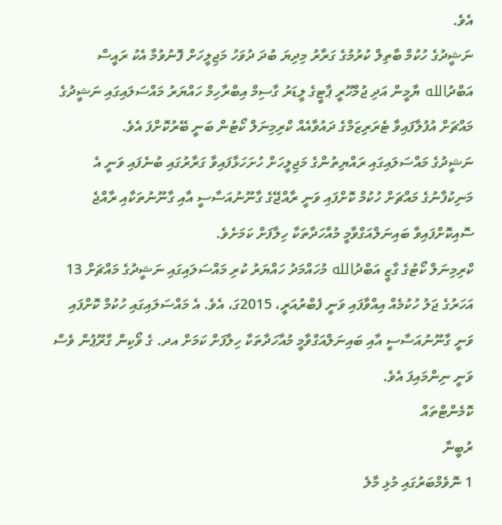އެވެ.
ނަޝީދުގެ ހުކުމް ބާތިލް ކުރުމުގެ ގަރާރު މިދިޔަ ބުދަ ދުވަހު މަޖިލީހަށް ފޮނުވުމާ އެކު ރައީސް އަބްދުالله ޔާމީން އަދި ޖުމްހޫރީ ޕާޓީގެ ލީޑަރު ގާސިމް އިބްރާހިމް ހައްޔަރު މައްސަލައިގައި ނަޝީދުގެ މައްޗަށް އުފުލާފައިވާ ޓެރަރިޒަމްގެ ދައުވާއެއް ކްރިމިނަލް ކޯޓުން ބަނީ ބޭރުކޮށްފަ އެވެ.
ނަޝީދުގެ މައްސަލައިގައި ރައްޔިތުންގެ މަޖިލީހަށް ހުށަހަޅާފައިވާ ގަރާރުގައި ބުނެފައި ވަނީ އެ މަނިކުފާނުގެ މައްޗަށް ހުކުމް ކޮށްފައި ވަނީ ރާއްޖޭގެ ގާނޫނުއަސާސީ އާއި ގާނޫނުތަކާއި ރާއްޖެ ސޮއިކޮށްފައިވާ ބައިނަލްއަގްވާމީ މުއާހަދާތަކާ ހިލާފަށް ކަމަށެވެ.
ކްރިމިނަލް ކޯޓުގެ ގާޒީ އަބްދުالله މުހައްމަދު ހައްޔަރު ކުރި މައްސަލައިގައި ނަޝީދުގެ މައްޗަށް 13 އަހަރުގެ ޖަލު ހުކުމެއް އިއްވާފައި ވަނީ ފެބްރުއަރީ، 2015ގަ، އެވެ. އެ މައްސަލައިގައި ހުކުމް ކޮށްފައި ވަނީ ގާނޫނުއަސާސީ އާއި ބައިނަލްއަގްވާމީ މުއާހަދާތަކާ ހިލާފަށް ކަމަށް އދ. ގެ ވޯކިން ގްރޫޕުން ވެސް ވަނީ ނިންމައިފަ އެވެ.
ކޮމެންޓްތައް
ރުބީނާ
1 ނޮވެމްބަރުގައި މުޅި މާލެ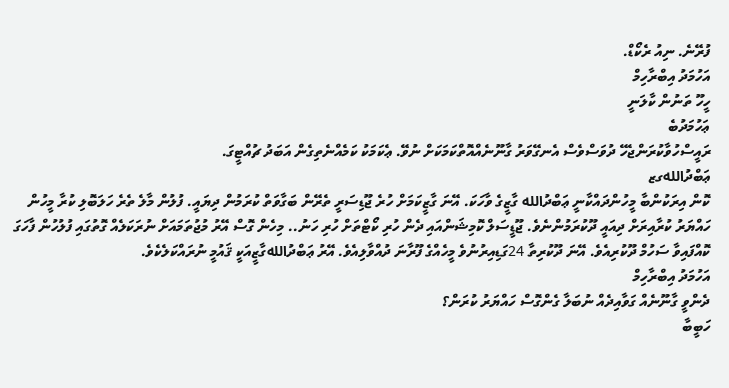ފުރޭނެ. ނިއު ރެކޯޑް.
އަހުމަދު އިބްރާހިމް
ހީހޫ ތަނުން ކާލަނީ
ޢަހުމަދުބެ
ރައީސްހުވާކުރަންޖެހޭ ދުވަސްވެސް އެނގޭވަރު ގާނޫނެއްއޮތްކަމަކަށް ނުވޭ. ޢެކަމަކު ކަމެއްނެތިގެން އަބަދު ޗުއްޓީގަ.
ޢަބްދުاللهގޒ
ކޮން އިރަކުންބާ މީހުންދައްކާނީ ޢަބްދުالله ގާޒީގެ ވާހަކަ. އޭނަ ގާޒީކަމަށް ހުރެ ޖޫޑިސަރީ ތެރޭން ބަގާވަތް ކުރަމުން ދިޔައީ. ފުލުން މާލެ ތެރެ ހަލަބޮލި ކުރާ މީހުން ހައްޔަރު ކުރާއިރަށް ދިއައީ ދޫކުރަމުންނެވެ. ޖޫޑީސަލް ކޮމިޝަންއައި ދެން ހުރި ކޯޓްތަށް ހުރި ހަނު.. މިހެން ގޮސް އޭރު މުޖުތަމައަށް ނުރަކަލެއް ގޮތުގައި ފުލުހުން ފާހަގަ ކޮއްފައިވާ ސަހުމް ދޫކުރިއެވެ. އޭނަ ދޫކުރިތާ 24ގަޑިއިރުނުވެ މީހެއްގެ ފޫރާނަ ދުއްވާލިއެވެ. އޭރު ޢަބްދުاللهގާޒީއަކީ ޤައުމީ ނުރައްކަލެކެވެ.
އަހުމަދު އިބްރާހިމް
ދެންވީ ގާނޫނެއް ގަވާއިދެއް ނުބަލާ ގެންގޮސް ހައްޔަރު ކުރަން؟
ހަބީބާ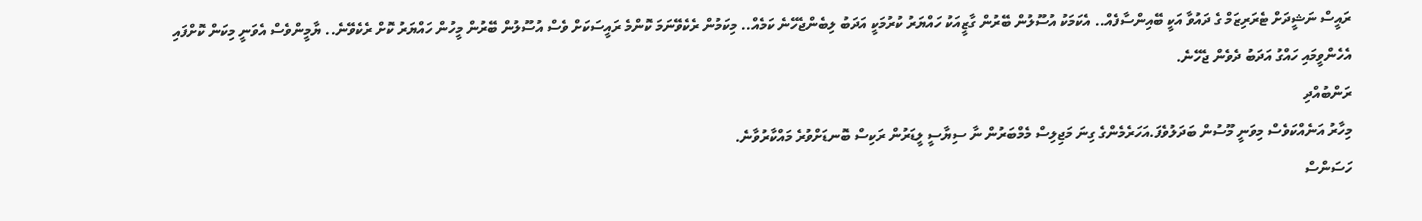ރައީސް ނަޝީދަށް ޓެރަރިޒަމް ގެ ދައުވާ އަކީ ބޭއިންސާފެއް.. އެކަމަކު އުސޫލުން ބޭރުން ގާޒީއަކު ހައްޔަރު ކުރުމަކީ އަދަބު ލިބެންޖެހޭނެ ކަމެއް.. މިކަމުން ރެކެވޭނަމަ ކޮންމެ ރައީސަކަށް ވެސް އުސޫލުން ބޭރުން މީހުން ހައްޔަރު ކޮށް ރެކެވޭނެ.. ޔާމީންވެސް އެވަނީ މިކަން ކޮށްފައި އެހެންވީމައި ހައްގު އަދަބު ދެވެން ޖެހޭނެ.
ރަންބުއްދި
މިހާރު އަނެއްކަވެސް މިވަނީ މޫސުން ބަދަލުވެފަ.އަހަރެމެންގެ ގިނަ މަޖިލިސް މެމްބަރުން ނާ ސިޔާސީ ލީޑަރުން ރަކިސް ބޮނޑަށްވުރެ މައްކާރުވާނެ.
ހަސަންސް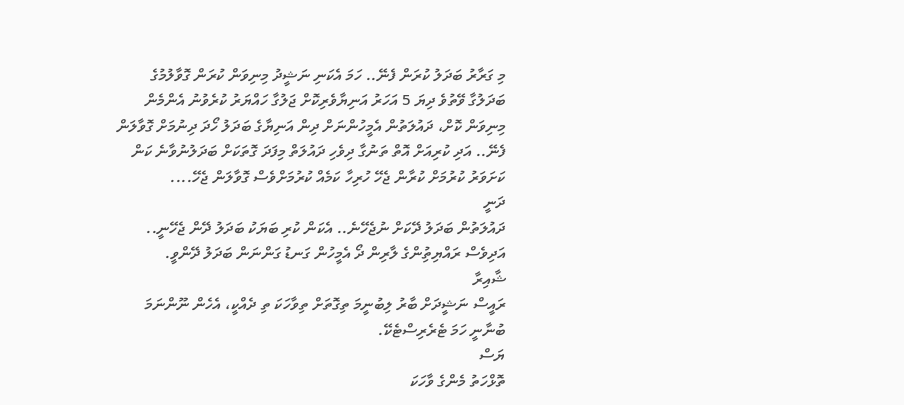މި ގަރާރު ބަދަލު ކުރަން ފެނޭ.. ހަމަ އެކަނި ނަޝީދު މިނިވަން ކުރަން ގޮވާލުމުގެ ބަދަލުގާ ވޭތުވެ ދިޔަ 5 އަހަރު އަނިޔާވެރިކޮށް ޖަލުގާ ހައްޔަރު ކުރެވުނު އެންމެން މިނިވަން ކޮށް، ދައުލަތުން އެމީހުންނަށް ދިން އަނިޔާގެ ބަދަލު ހޯދަ ދިނުމަށް ގޮވާލަން ފެނޭ.. އަދި ކުރިއަށް އޮތް ތަނުގާ ދިވެހި ދައުލަތް މިފަދަ ގޮތަކަށް ބަދަލުނުވާނެ ކަން ކަށަވަރު ކުރުމަށް ކުރާން ޖެހޭ ހުރިހާ ކަމެއް ކުރުމަށްވެސް ގޮވާލަން ޖެހޭ....
ދަނީ
ދައުލަތުން ބަދަލު ދޭކަށް ނުޖެހޭނެ.. އެކަން ކުރި ބަޔަކު ބަދަލު ދޭން ޖެހޭނީ.. އަދިވެސް ރައްޔިތުިންގެ ލާރިން ދޯ އެމީހުން ގަނޑު ގަންނަން ބަދަލު ދޭންވީ.
ޝާއިރާ
ރައީސް ނަޝީދަށް ބާރު ލިބުނީމަ ތިގޮތަށް ތިވާހަކަ ތި ދެއްކީ، އެހެން ނޫންނަމަ ބުނާނީ ހަމަ ޓެރެރިސްޓެކޭ.
ޔަސް
ތޮޅްހަތު މެންގެ ވާހަކަ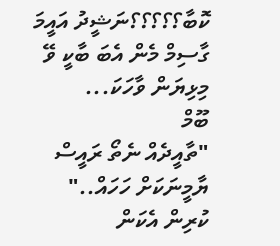ކޮބާ؟؟؟؟؟ނަޝީދު އައީމަ ގާސިމް މެން އެބަ ބާކީ ވޭ މިޅިޔަން ވާހަކަ...
ބޫމް
"ތާއީދެއް ނެތޯ ރައީސް ޔާމީނަކަށް ހަހައް.." ކުރިން އެކަން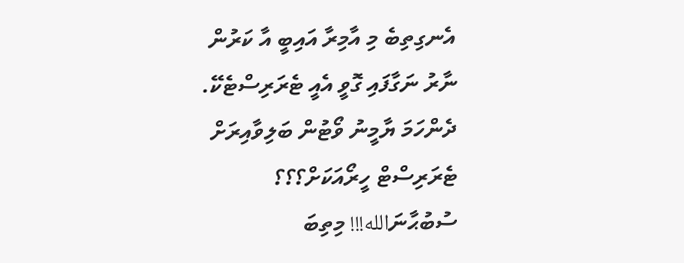އެނގިތިބެ މި އާމިރާ އައިބީ އާ ކަރުން ނާރު ނަގާފައި ގޮވީ އެއީ ޓެރަރިސްޓެކޭ. ދެންހަމަ ޔާމީނު ވޯޓުން ބަލިވާއިރަށް ޓެރަރިސްޓް ހީރޯއަކަށް؟؟؟ ސުބުޙާނަالله!!! މިތިބަ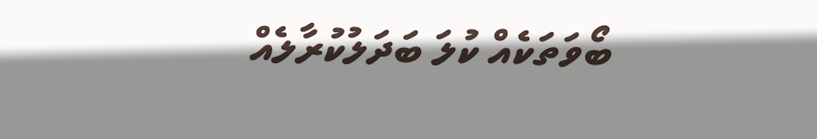ބޯވަތަކެއް ކުލަ ބަދަލުކުރާލެއް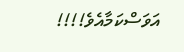އަވަސްކަމާއެވެ!!!!